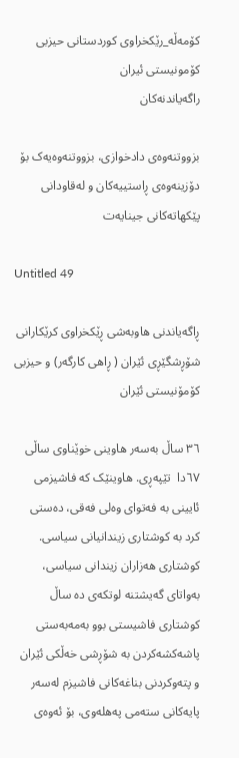کۆمەڵە_رێكخراوی كوردستانی حیزبی كۆمونیستی ئیران
راگه‌یاندنه‌كان

بزووتنەوەی دادخوازی، بزووتنەوەیەک بۆ دۆزینەوەی ڕاستییەکان و لەقاودانی پێکهاتەکانی جینایەت

Untitled 49

ڕاگەیاندنی هاوبەشی ڕێکخراوی کرێکارانی شۆڕشگێڕی ئێران ( ڕاهی کارگەر) و حیزبی کۆمۆنیستی ئێران

٣٦ ساڵ بەسەر هاوینی خوێناوی ساڵی ٦٧دا  تێپەڕی. هاوینێک کە فاشیزمی ئایینی بە فەتوای وەلی فەقی، دەستی کرد بە کوشتاری زیندانیانی سیاسی. کوشتاری هەزاران زیندانی سیاسی، بەواتای گەیشتنە لوتکەی دە ساڵ کوشتاری فاشیستی بوو بەمەبەستی پاشەکشەکردن بە شۆڕشی خەڵکی ئێران و پتەوکردنی بناغەکانی فاشیزم لەسەر پایەکانی ستەمی پەهلەوی، بۆ ئەوەی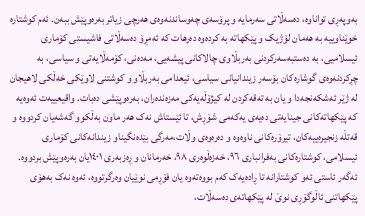بەوپەڕی تواناوە، دەسەڵاتی سەرمایە و پرۆسەی چەوساندنەوەی هەرچی زیاتر بەرەوپێش ببەن. ئەم کوشتارە خوێناوییە بە هەمان لۆژیک و پێکهاتە بە کردەوە دەرهات کە ئەمڕۆ دەسەڵاتی فاشیستی کۆماری ئیسلامیی، بە دەستبەسەرکردنی بەربڵاوی چالاکانی پیشەیی، مەدەنی، کۆمەڵایەتی و سیاسی، بە چڕکردنەوەی گوشارەکان بۆسەر زیندانیانی سیاسی، ئیعدامی بەربڵاو و کوشتنی لاوێکی خەڵکی لاهیجان لە ژێر ئەشکەنجەدا و یان بە تەقەکردن لە کیژۆڵەیەکی مەزەندەران، بەرەوپێشی دەبات. واقیعییەت ئەوەیە کە پێکهاتەکانی جینایەتی دەیەی یەکەمی شۆڕش، تا ئێستاش نەک هەر ماون بەڵکوو گەشەیان کردووە و قەتڵە زنجیرەییەکان، تیرۆرەکانی ناوەوە و دەرەوەی وڵات،مەرگی بێدەنگیناو زیندانەکانی کۆماری ئیسلامی، کوشتارەکانی بەفرانباری ٩٦، خەزەڵوەری ٩٨، خەرمانان و ڕەزبەری ١٤٠١یان بەرەوپێش بردووە. ئەگەر ئاستی ئەو کوشتارانە تا ڕادەیەک کەم بووەتەوە یان فۆڕمی نوێیان وەرگرتووە، ئەوە نەک بەهۆی پێکهاتنی ئاڵوگۆڕی نوێ لە پێکهاتەی دەسەڵات،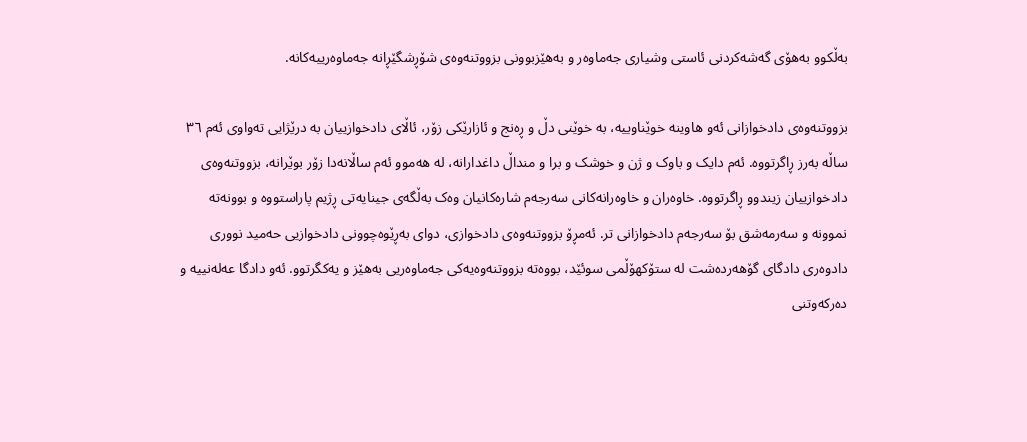بەڵکوو بەهۆی گەشەکردنی ئاستی وشیاری جەماوەر و بەهێزبوونی بزووتنەوەی شۆڕشگێڕانە جەماوەرییەکانە.

بزووتنەوەی دادخوازانی ئەو هاوینە خوێناوییە، بە خوێنی دڵ و ڕەنج و ئازارێکی زۆر، ئاڵای دادخوازییان بە درێژایی تەواوی ئەم ٣٦ ساڵە بەرز ڕاگرتووە. ئەم دایک و باوک و ژن و خوشک و برا و منداڵ داغدارانە، لە هەموو ئەم ساڵانەدا زۆر بوێرانە، بزووتنەوەی دادخوازییان زیندوو ڕاگرتووە. خاوەران و خاوەرانەکانی سەرجەم شارەکانیان وەک بەڵگەی جینایەتی ڕژیم پاراستووە و بوونەتە نموونە و سەرمەشق بۆ سەرجەم دادخوازانی تر. ئەمڕۆ بزووتنەوەی دادخوازی، دوای بەڕێوەچوونی دادخوازیی حەمید نووری دادوەری دادگای گۆهەردەشت لە ستۆکهۆڵمی سوئێد، بووەتە بزووتنەوەیەکی جەماوەریی بەهێز و یەکگرتوو. ئەو دادگا عەلەنییە و دەرکەوتنی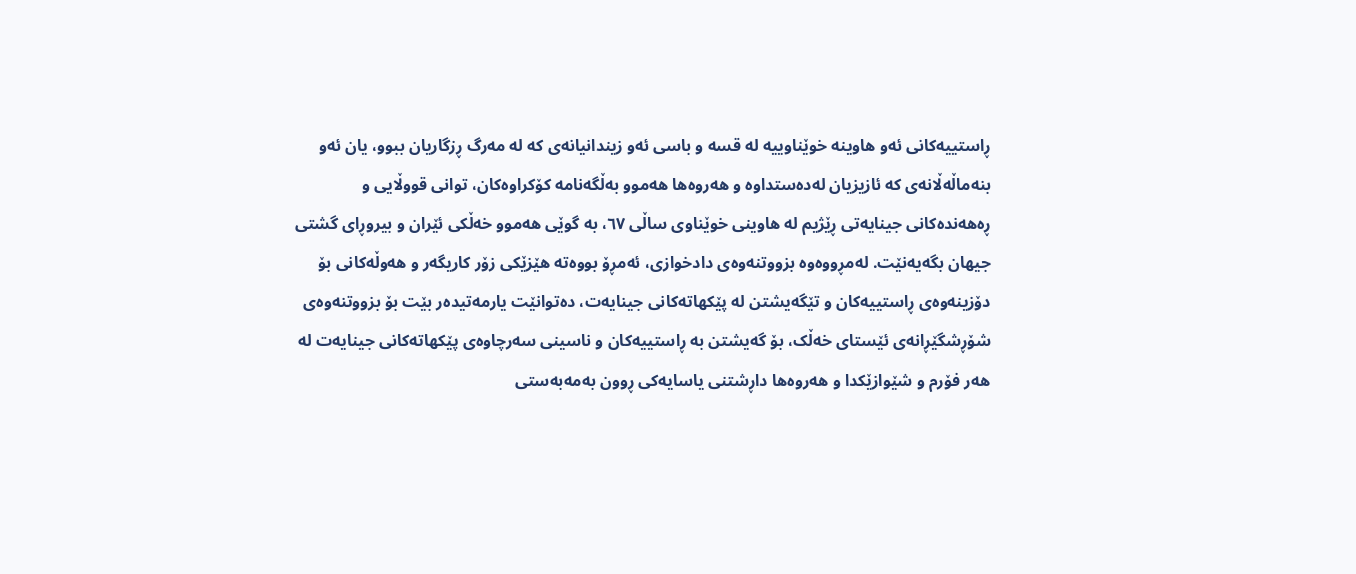ڕاستییەکانی ئەو هاوینە خوێناوییە لە قسە و باسی ئەو زیندانیانەی کە لە مەرگ ڕزگاریان ببوو، یان ئەو بنەماڵەڵانەی کە ئازیزیان لەدەستداوە و هەروەها هەموو بەڵگەنامە کۆکراوەکان، توانی قووڵایی و ڕەهەندەکانی جینایەتی ڕێژیم لە هاوینی خوێناوی ساڵی ٦٧، بە گوێی هەموو خەڵکی ئێران و بیروڕای گشتی جیهان بگەیەنێت. لەمڕووەوە بزووتنەوەی دادخوازی، ئەمڕۆ بووەتە هێزێکی زۆر کاریگەر و هەوڵەکانی بۆ دۆزینەوەی ڕاستییەکان و تێگەیشتن لە پێکهاتەکانی جینایەت، دەتوانێت یارمەتیدەر بێت بۆ بزووتنەوەی شۆڕشگێڕانەی ئێستای خەڵک، بۆ گەیشتن بە ڕاستییەکان و ناسینی سەرچاوەی پێکهاتەکانی جینایەت لە هەر فۆرم و شێوازێکدا و هەروەها داڕشتنی یاسایەکی ڕوون بەمەبەستی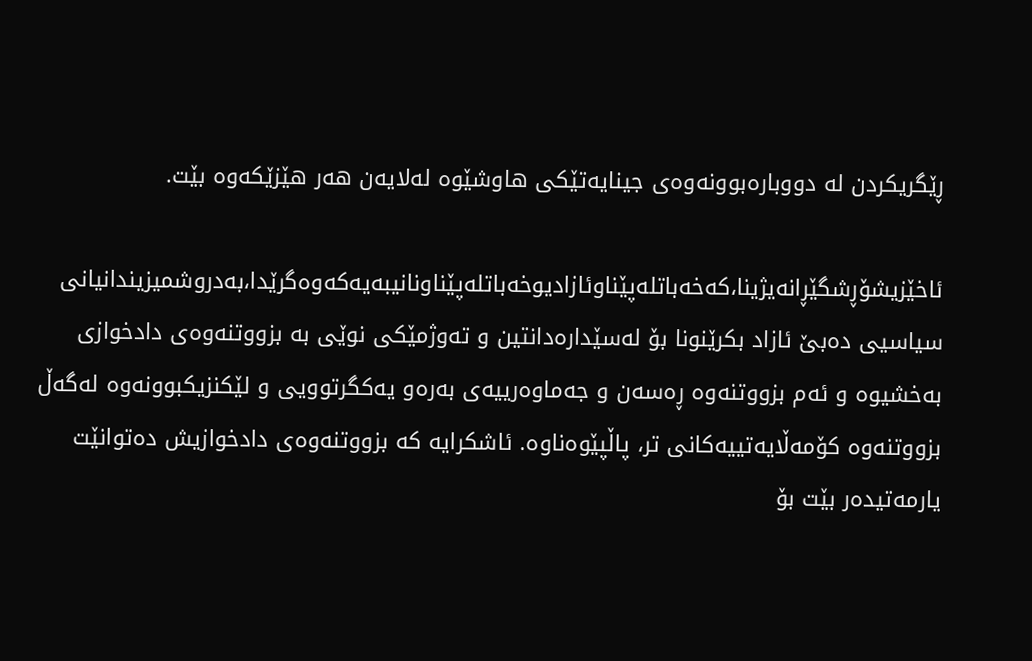ڕێگریکردن لە دووبارەبوونەوەی جینایەتێکی هاوشێوە لەلایەن هەر هێزێکەوە بێت.

ئاخێزیشۆڕشگێڕانەیژینا،کەخەباتلەپێناوئازادیوخەباتلەپێناونانیبەیەکەوەگرێدا،بەدروشمیزیندانیانی سیاسیی دەبێ ئازاد بکرێنونا بۆ لەسێدارەدانتین و تەوژمێکی نوێی بە بزووتنەوەی دادخوازی بەخشیوە و ئەم بزووتنەوە ڕەسەن و جەماوەرییەی بەرەو یەکگرتوویی و لێکنزیکبوونەوە لەگەڵ بزووتنەوە کۆمەڵایەتییەکانی تر، پاڵپێوەناوە. ئاشکرایە کە بزووتنەوەی دادخوازیش دەتوانێت یارمەتیدەر بێت بۆ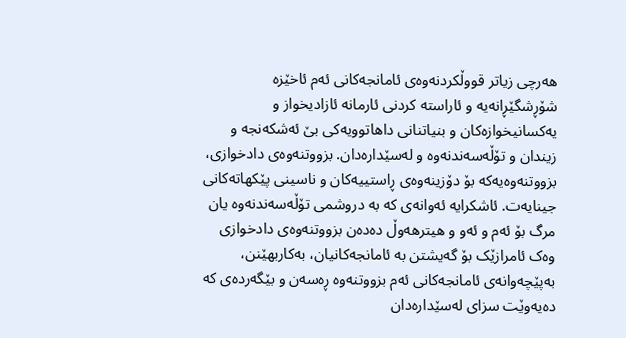هەرچی زیاتر قووڵکردنەوەی ئامانجەکانی ئەم ئاخێزە شۆڕشگێڕانەیە و ئاراستە کردنی ئارمانە ئازادیخواز و یەکسانیخوازەکان و بنیاتنانی داهاتوویەکی بێ ئەشکەنجە و زیندان و تۆڵەسەندنەوە و لەسێدارەدان. بزووتنەوەی دادخوازی، بزووتنەوەیەکە بۆ دۆزینەوەی ڕاستییەکان و ناسینی پێکهاتەکانی جینایەت. ئاشکرایە ئەوانەی کە بە دروشمی تۆڵەسەندنەوە یان مرگ بۆ ئەم و ئەو و هیترهەوڵ دەدەن بزووتنەوەی دادخوازی وەک ئامرازێک بۆ گەیشتن بە ئامانجەکانیان، بەکاربهێنن، بەپێچەوانەی ئامانجەکانی ئەم بزووتنەوە ڕەسەن و بێگەردەی کە دەیەوێت سزای لەسێدارەدان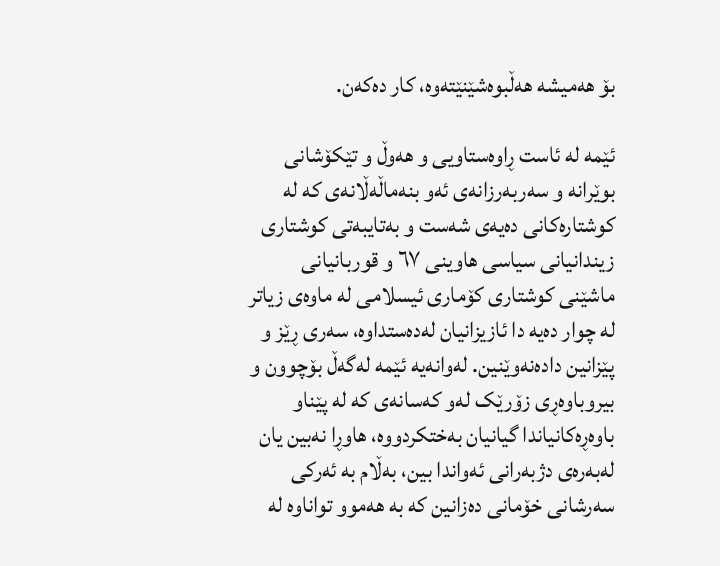بۆ هەمیشە هەڵبوەشێنێتەوە، کار دەکەن.

ئێمە لە ئاست ڕاوەستاویی و هەوڵ و تێکۆشانی بوێرانە و سەربەرزانەی ئەو بنەماڵەڵانەی کە لە کوشتارەکانی دەیەی شەست و بەتایبەتی کوشتاری زیندانیانی سیاسی هاوینی ٦٧ و قوربانیانی ماشێنی کوشتاری کۆماری ئیسلامی لە ماوەی زیاتر لە چوار دەیە دا ئازیزانیان لەدەستداوە، سەری ڕێز و پێزانین دادەنەوێنین. لەوانەیە ئێمە لەگەڵ بۆچوون و بیروباوەڕی زۆرێک لەو کەسانەی کە لە پێناو باوەڕەکانیاندا گیانیان به‌ختكردووە، هاوڕا نەبین یان لەبەرەی دژبەرانی ئەواندا بین، بەڵام بە ئەرکی سەرشانی خۆمانی دەزانین کە بە هەموو تواناوە لە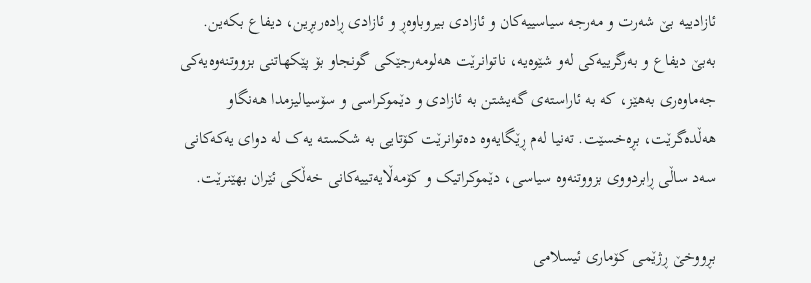ئازادییە بێ شەرت و مەرجە سیاسییەکان و ئازادی بیروباوەڕ و ئازادی ڕادەربڕین، دیفاع بکەین. بەبێ دیفاع و بەرگرییەکی لەو شێوەیە، ناتوانرێت هەلومەرجێکی گونجاو بۆ پێکهاتنی بزووتنەوەیەکی جەماوەری بەهێز، کە بە ئاراستەی گەیشتن بە ئازادی و دێموکراسی و سۆسیالیزمدا هەنگاو هەڵدەگرێت، بڕەخسێت. تەنیا لەم ڕێگایەوە دەتوانرێت کۆتایی بە شکستە یەک لە دوای یەکەکانی سەد ساڵی ڕابردووی بزووتنەوە سیاسی، دێموکراتیک و کۆمەڵایەتییەکانی خەڵکی ئێران بهێنرێت.

بڕووخێ ڕژێمی کۆماری ئیسلامی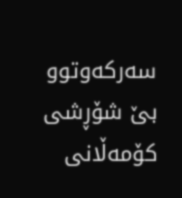سەرکەوتوو بێ شۆڕشی کۆمەڵانی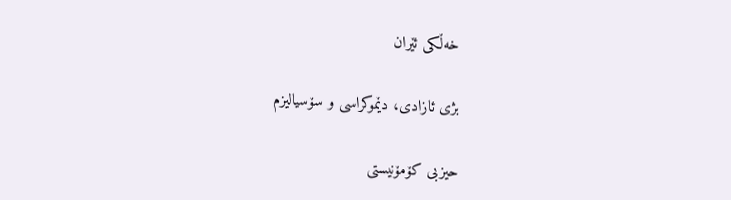خەڵکی ئێران

بژی ئازادی، دێموکراسی و سۆسیالیزم

حیزبی کۆمۆنیستی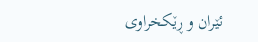ئێران و ڕێکخراوی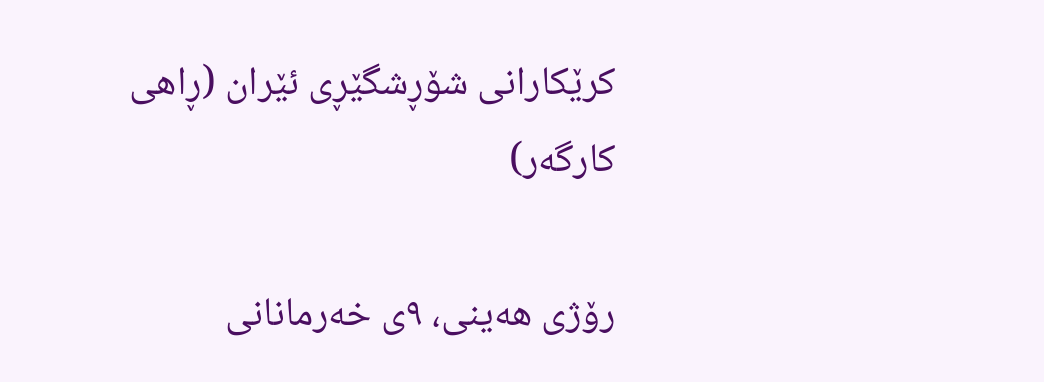کرێکارانی شۆڕشگێڕی ئێران (ڕاهی کارگەر)

رۆژی هەینی، ٩ی خەرمانانی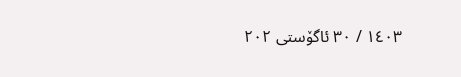١٤٠٣ / ٣٠ ئاگۆستی ٢٠٢